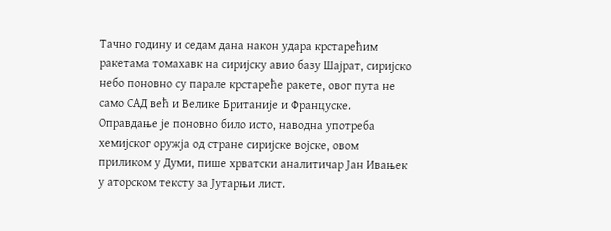Тачно годину и седам дана након удара крстарећим ракетама томахавк на сиријску авио базу Шајрат, сиријско небо поновно су парале крстареће ракете, овог пута не само САД већ и Велике Британије и Француске.
Оправдање је поновно било исто, наводна употреба хемијског оружја од стране сиријске војске, овом приликом у Думи, пише хрватски аналитичар Јан Ивањек у аторском тексту за Јутарњи лист.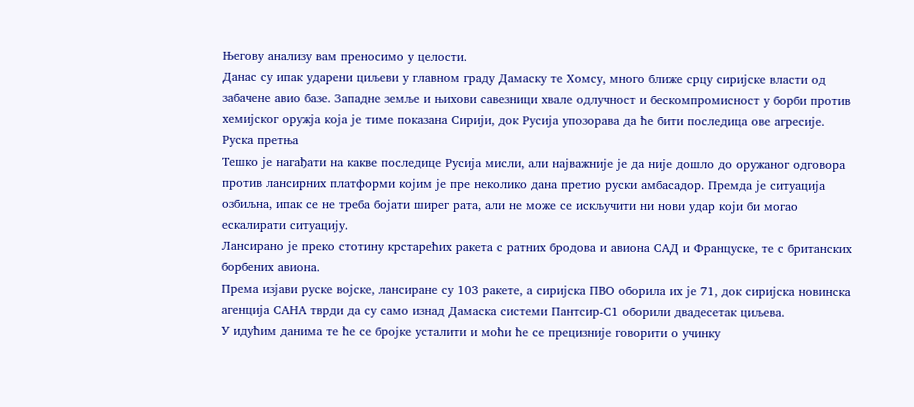Његову анализу вам преносимо у целости.
Данас су ипак ударени циљеви у главном граду Дамаску те Хомсу, много ближе срцу сиријске власти од забачене авио базе. Западне земље и њихови савезници хвале одлучност и бескомпромисност у борби против хемијског оружја која је тиме показана Сирији, док Русија упозорава да ће бити последица ове агресије.
Руска претња
Тешко је нагађати на какве последице Русија мисли, али најважније је да није дошло до оружаног одговора против лансирних платформи којим је пре неколико дана претио руски амбасадор. Премда је ситуација озбиљна, ипак се не треба бојати ширег рата, али не може се искључити ни нови удар који би могао ескалирати ситуацију.
Лансирано је преко стотину крстарећих ракета с ратних бродова и авиона САД и Француске, те с британских борбених авиона.
Према изјави руске војске, лансиране су 103 ракете, а сиријска ПВО оборила их је 71, док сиријска новинска агенција САНА тврди да су само изнад Дамаска системи Пантсир-С1 оборили двадесетак циљева.
У идућим данима те ће се бројке усталити и моћи ће се прецизније говорити о учинку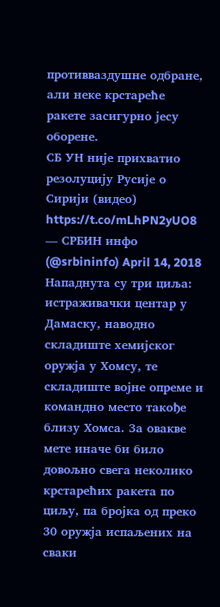противваздушне одбране, али неке крстареће ракете засигурно јесу оборене.
СБ УН није прихватио резолуцију Русије о Сирији (видео) https://t.co/mLhPN2yUO8
— СРБИН инфо (@srbininfo) April 14, 2018
Нападнута су три циља: истраживачки центар у Дамаску, наводно складиште хемијског оружја у Хомсу, те складиште војне опреме и командно место такође близу Хомса. За овакве мете иначе би било довољно свега неколико крстарећих ракета по циљу, па бројка од преко 30 оружја испаљених на сваки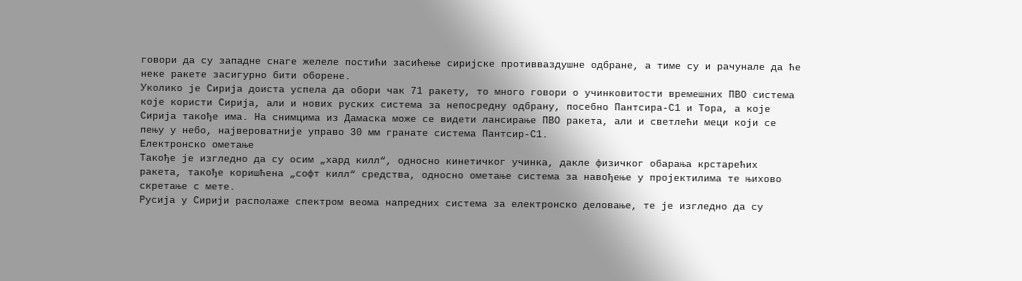говори да су западне снаге желеле постићи засићење сиријске противваздушне одбране, а тиме су и рачунале да ће неке ракете засигурно бити оборене.
Уколико је Сирија доиста успела да обори чак 71 ракету, то много говори о учинковитости времешних ПВО система које користи Сирија, али и нових руских система за непосредну одбрану, посебно Пантсира-С1 и Тора, а које Сирија такође има. На снимцима из Дамаска може се видети лансирање ПВО ракета, али и светлећи меци који се пењу у небо, највероватније управо 30 мм гранате система Пантсир-С1.
Електронско ометање
Такође је изгледно да су осим „хард килл“, односно кинетичког учинка, дакле физичког обарања крстарећих ракета, такође коришћена „софт килл“ средства, односно ометање система за навођење у пројектилима те њихово скретање с мете.
Русија у Сирији располаже спектром веома напредних система за електронско деловање, те је изгледно да су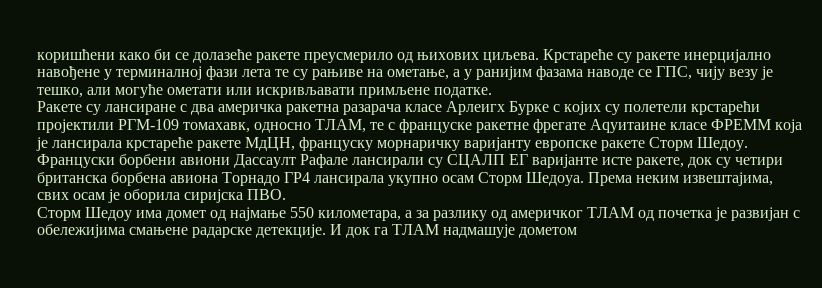коришћени како би се долазеће ракете преусмерило од њихових циљева. Крстареће су ракете инерцијално навођене у терминалној фази лета те су рањиве на ометање, а у ранијим фазама наводе се ГПС, чију везу је тешко, али могуће ометати или искривљавати примљене податке.
Ракете су лансиране с два америчка ракетна разарача класе Арлеигх Бурке с којих су полетели крстарећи пројектили РГМ-109 томахавк, односно ТЛАМ, те с француске ракетне фрегате Аqуитаине класе ФРЕММ која је лансирала крстареће ракете МдЦН, француску морнаричку варијанту европске ракете Сторм Шедоу.
Француски борбени авиони Дассаулт Рафале лансирали су СЦАЛП ЕГ варијанте исте ракете, док су четири британска борбена авиона Торнадо ГР4 лансирала укупно осам Сторм Шедоуа. Према неким извештајима, свих осам је оборила сиријска ПВО.
Сторм Шедоу има домет од најмање 550 километара, а за разлику од америчког ТЛАМ од почетка је развијан с обележијима смањене радарске детекције. И док га ТЛАМ надмашује дометом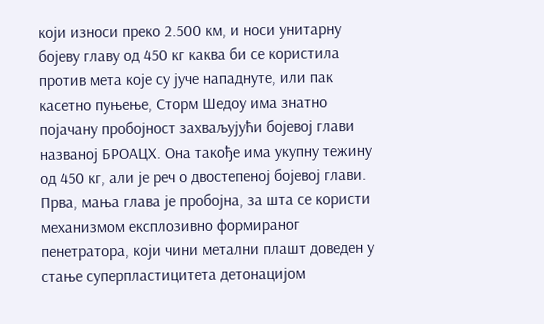који износи преко 2.500 км, и носи унитарну бојеву главу од 450 кг каква би се користила против мета које су јуче нападнуте, или пак касетно пуњење, Сторм Шедоу има знатно појачану пробојност захваљујући бојевој глави названој БРОАЦХ. Она такође има укупну тежину од 450 кг, али је реч о двостепеној бојевој глави.
Прва, мања глава је пробојна, за шта се користи механизмом експлозивно формираног пенетратора, који чини метални плашт доведен у стање суперпластицитета детонацијом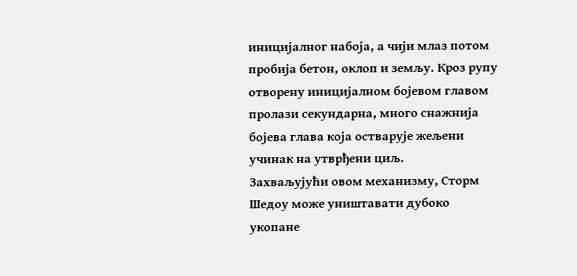иницијалног набоја, а чији млаз потом пробија бетон, оклоп и земљу. Кроз рупу отворену иницијалном бојевом главом пролази секундарна, много снажнија бојева глава која остварује жељени учинак на утврђени циљ.
Захваљујући овом механизму, Сторм Шедоу може уништавати дубоко укопане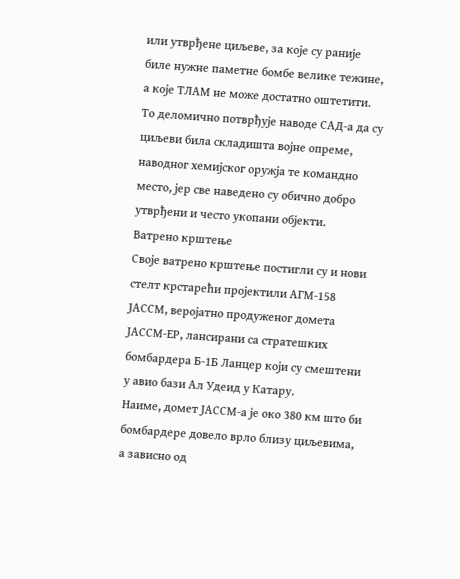или утврђене циљеве, за које су раније биле нужне паметне бомбе велике тежине, а које ТЛАМ не може достатно оштетити. То деломично потврђује наводе САД-а да су циљеви била складишта војне опреме, наводног хемијског оружја те командно место, јер све наведено су обично добро утврђени и често укопани објекти.
Ватрено крштење
Своје ватрено крштење постигли су и нови стелт крстарећи пројектили АГМ-158 ЈАССМ, веројатно продуженог домета ЈАССМ-ЕР, лансирани са стратешких бомбардера Б-1Б Ланцер који су смештени у авио бази Ал Удеид у Катару.
Наиме, домет ЈАССМ-а је око 380 км што би бомбардере довело врло близу циљевима, а зависно од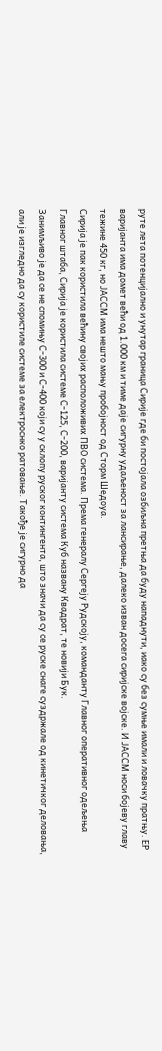руте лета потенцијално и унутар граница Сирије где би постојала озбиљна претња да буду нападнути, иако су без сумње имали и ловачку пратњу. ЕР варијанта има домет већи од 1.000 км и тиме даје сигурну удаљеност за лансирање, далеко изван досега сиријске војске. И ЈАССМ носи бојеву главу тежине 450 кг, но ЈАССМ има нешто мању пробојност од Сторм Шедоуа.
Сирија је пак користила већину својих расположивих ПВО система. Према генералу Сергеју Рудскоју, команданту Главног оперативног одељења Главног штаба, Сирија је користила системе С-125, С-200, варијанту система Куб названу Квадрат, те новији Бук.
Занимљиво је да се не спомињу С-300 и С-400 који су у склопу руског контингента, што значи да су се руске снаге суздржале од кинетичког деловања, али је изгледно да су користиле системе за електроснко ратовање. Такође је сигурно да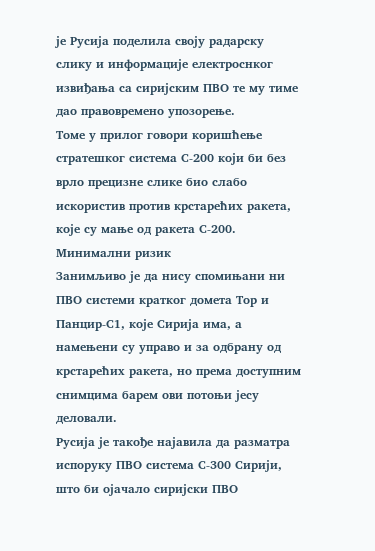је Русија поделила своју радарску слику и информације електроснког извиђања са сиријским ПВО те му тиме дао правовремено упозорење.
Томе у прилог говори коришћење стратешког система С-200 који би без врло прецизне слике био слабо искористив против крстарећих ракета, које су мање од ракета С-200.
Минимални ризик
Занимљиво је да нису спомињани ни ПВО системи кратког домета Тор и Панцир-С1, које Сирија има, а намењени су управо и за одбрану од крстарећих ракета, но према доступним снимцима барем ови потоњи јесу деловали.
Русија је такође најавила да разматра испоруку ПВО система С-300 Сирији, што би ојачало сиријски ПВО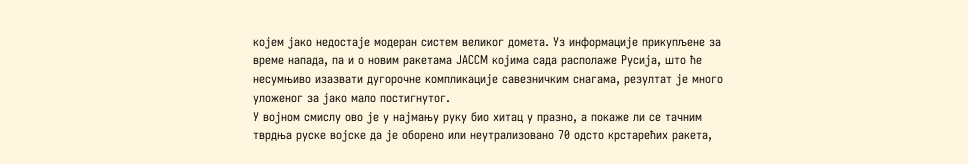којем јако недостаје модеран систем великог домета. Уз информације прикупљене за време напада, па и о новим ракетама ЈАССМ којима сада располаже Русија, што ће несумњиво изазвати дугорочне компликације савезничким снагама, резултат је много уложеног за јако мало постигнутог.
У војном смислу ово је у најмању руку био хитац у празно, а покаже ли се тачним тврдња руске војске да је оборено или неутрализовано 70 одсто крстарећих ракета,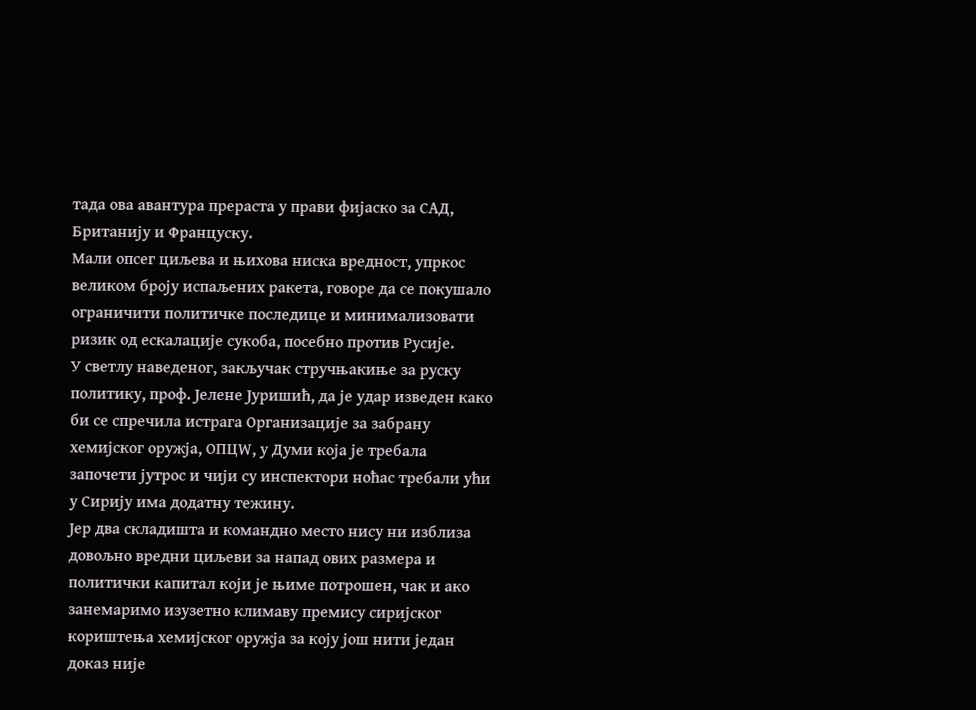тада ова авантура прераста у прави фијаско за САД, Британију и Француску.
Мали опсег циљева и њихова ниска вредност, упркос великом броју испаљених ракета, говоре да се покушало ограничити политичке последице и минимализовати ризик од ескалације сукоба, посебно против Русије.
У светлу наведеног, закључак стручњакиње за руску политику, проф. Јелене Јуришић, да је удар изведен како би се спречила истрага Организације за забрану хемијског оружја, ОПЦW, у Думи која је требала започети јутрос и чији су инспектори ноћас требали ући у Сирију има додатну тежину.
Јер два складишта и командно место нису ни изблиза довољно вредни циљеви за напад ових размера и политички капитал који је њиме потрошен, чак и ако занемаримо изузетно климаву премису сиријског кориштења хемијског оружја за коју још нити један доказ није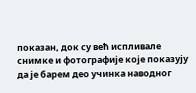показан, док су већ испливале снимке и фотографије које показују да је барем део учинка наводног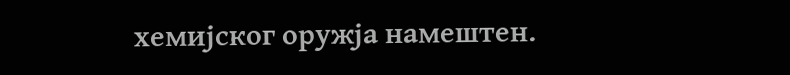хемијског оружја намештен.